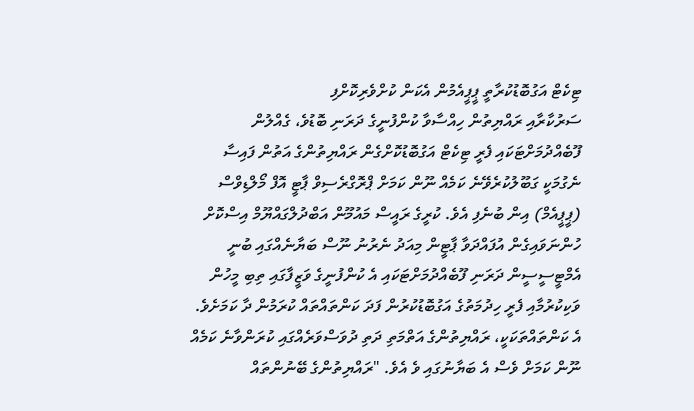ޓިކެޓް އަގުބޮޑުކުރާތީ ޕީޕީއެމުން އެކަން ކުށްވެރިކޮށްފި
ސަރުކާރާއި ރައްޔިތުން ހިއްސާވާ ކުންފުނީގެ ދަރަނި ބޮޑުވެ، ގެއްލުން ފޫބެއްދުމަށްޓަކައި ފެރީ ޓިކެޓް އަގުބޮޑުކޮށްގެން ރައްޔިތުންގެ އަތުން ފައިސާ ނެގުމަކީ ގަބޫލުކުރެވޭނެ ކަމެއް ނޫން ކަމަށް ޕްރޮގްރެސިވް ޕާޓީ އޮފް މޯލްޑިވްސް (ޕީޕީއެމް) އިން ބުނެފި އެވެ. ކުރީގެ ރައީސް މައުމޫން އަބްދުލްގައްޔޫމް އިސްކޮށް ހުންނަވައިގެން އުފައްދަވާ ޕާޓީން މިއަދު ނެރުނު ނޫސް ބަޔާނެއްގައި ބުނީ އެމްޓީސީސީން ދަރަނި ފޫބެއްދުމަށްޓަކައި އެ ކުންފުނީގެ ވަޒީފާގައި ތިބި މީހުން ވަކިކުރުމާއި ފެރީ ހިދުމަތުގެ އަގުބޮޑުކުރުން ފަދަ ކަންތައްތައް ކުރަމުން ދާ ކަމަށެވެ. އެ ކަންތައްތަކަކީ، ރައްޔިތުންގެ އަތްމަތި ދަތި ދުވަސްވަރެއްގައި ކުރަންވާނެ ކަމެއް ނޫން ކަމަށް ވެސް އެ ބަޔާނުގައި ވެ އެވެ. "ރައްޔިތުންގެ ބޭނުންތައް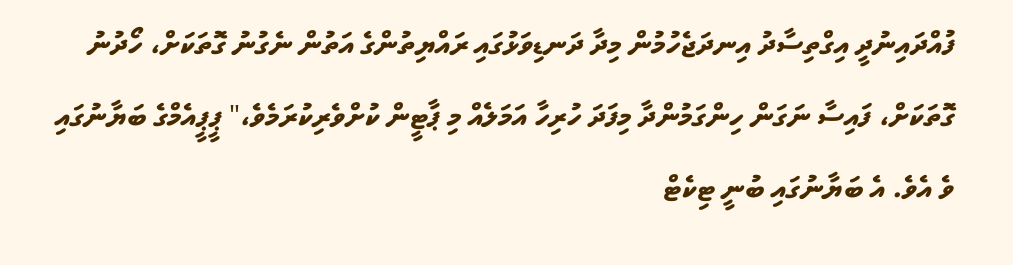ފުއްދައިނުދީ އިގްތިސާދު އިނދަޖެހުމުން މިދާ ދަނޑިވަޅުގައި ރައްޔިތުންގެ އަތުން ނެގުނު ގޮތަކަށް، ހޯދުނު ގޮތަކަށް، ފައިސާ ނަގަން ހިންގަމުންދާ މިފަދަ ހުރިހާ އަމަލެއް މި ޕާޓީން ކުށްވެރިކުރަމެވެ،" ޕީޕީއެމްގެ ބަޔާނުގައި ވެ އެވެ. އެ ބަޔާނުގައި ބުނީ ޓިކެޓް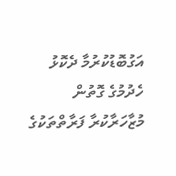އަގުބޮޑުކުރުމާ ދެކޮޅު ހެދުމުގެ ގޮތުން މުޒާހަރާކުރާ ފަރާތްތަކުގެ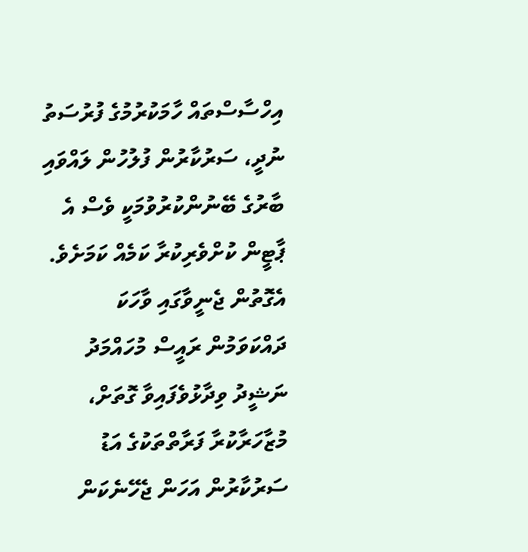އިހްސާސްތައް ހާމަކުރުމުގެ ފުރުސަތު ނުދީ، ސަރުކާރުން ފުލުހުން ލައްވައި ބާރުގެ ބޭނުންކުރުވުމަކީ ވެސް އެ ޕާޓީން ކުށްވެރިކުރާ ކަމެއް ކަމަށެވެ. އެގޮތުން ޖެނީވާގައި ވާހަކަ ދައްކަވަމުން ރައީސް މުހައްމަދު ނަޝީދު ވިދާޅުވެފައިވާ ގޮތަށް، މުޒާހަރާކުރާ ފަރާތްތަކުގެ އަޑު ސަރުކާރުން އަހަން ޖެހޭނެކަން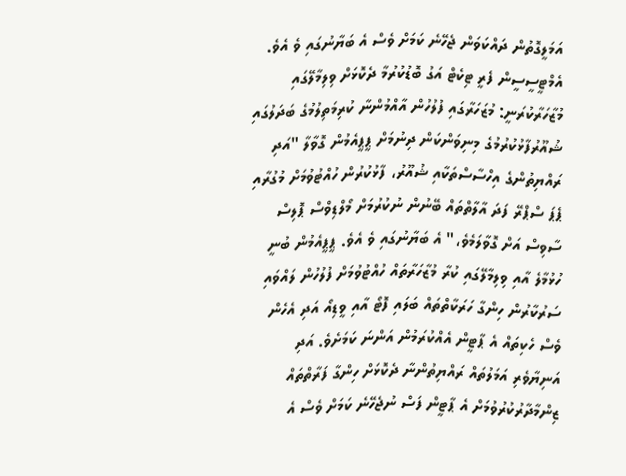އަމަލީގޮތުން ދައްކަވަން ޖެހޭނެ ކަމަށް ވެސް އެ ބަޔާނުގައި ވެ އެވެ. އެމްޓީސީސީން ފެރީ ޓިކެޓް އަގު ބޮޑުކުރުމާ ދެކޮޅަށް ވިލިމާލޭގައި މުޒާހަރާކުރަނީ: މުޒަހަރާގައި ފުލުހުން އާއްމުންނާ ކުރިމަތިލުމުގެ ބަދަލުގައި ޝުއޫރުފާޅުކުރުމުގެ މިނިވަންކަން ދިނުމަށް ޕީޕީއެމުން ގޮވާލާ "އަދި ރައްޔިތުންގެ އިހްސާސްތަކާއި ޝުއޫރު، ފާޅުކުރުން ހުއްޓުވުމަށް މުގުރާއި ޕެޕަ ސްޕްރޭ ފަދަ އާލާތްތައް ބޭނުން ނުކުރުމަށް މޯލްޑިވްސް ޕޮލިސް ސާވިސް އަށް ގޮވާލަމެވެ،" އެ ބަޔާނުގައި ވެ އެވެ. ޕީޕީއެމުން ބުނީ ހުޅުމާލެ އާއި ވިލިމާލޭގައި ކުރާ މުޒާހަރާތައް ހުއްޓުވުމަށް ފުލުހުން ލައްވައި ސަރުކާރުން ހިންގާ ހަރަކާތްތައް ބަލައި ފޮޓޯ އާއި ވީޑިއޯ އަދި އެހެން ވެސް ހެކިތައް އެ ޕާޓީން އެއްކުރަމުން އަންނަ ކަމަށެވެ. އަދި އަނިޔާވެރި އަމަލުތައް ރައްޔިތުންނާ ދެކޮޅަށް ހިންގާ ފަރާތްތައް ޒިންމާދާރުކުރުވުމަށް އެ ޕާޓީން ފަސް ނުޖެހޭނެ ކަމަށް ވެސް އެ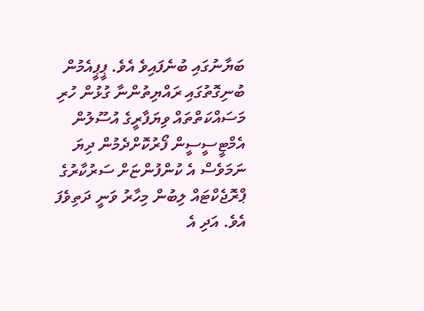ބަޔާނުގައި ބުނެފައިވެ އެވެ. ޕީޕީއެމުން ބުނިގޮތުގައި ރައްޔިތުންނާ ގުޅުން ހުރި މަސައްކަތްތައް ވިޔަފާރީގެ އުސޫލުން އެމްޓީސީސީން ފޯރުކޮށްދެމުން ދިޔަ ނަމަވެސް އެ ކުންފުންޏަށް ސަރުކާރުގެ ޕްރޮޖެކްޓައް ލިބުން މިހާރު ވަނީ ދަތިވެފަ އެވެ. އަދި އެ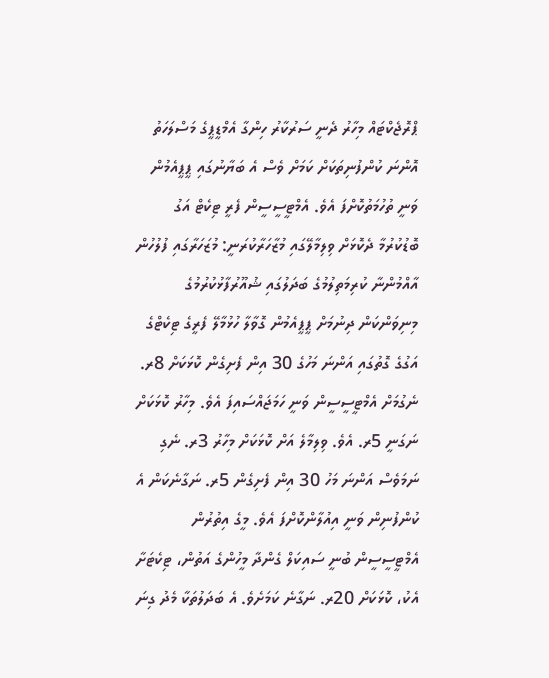ޕްރޮޖެކްޓައް މިހާރު ދެނީ ސަރުކާރު ހިންގާ އެމްޑީޕީގެ މަސްލަހަތު އޮންނަ ކުންފުނިތަކަށް ކަމަށް ވެސް އެ ބަޔާނުގައި ޕީޕީއެމުން ވަނީ ތުހުމަތުކޮށްފަ އެވެ. އެމްޓީސީސީން ފެރީ ޓިކެޓް އަގު ބޮޑުކުރުމާ ދެކޮޅަށް ވިލިމާލޭގައި މުޒާހަރާކުރަނީ: މުޒަހަރާގައި ފުލުހުން އާއްމުންނާ ކުރިމަތިލުމުގެ ބަދަލުގައި ޝުއޫރުފާޅުކުރުމުގެ މިނިވަންކަން ދިނުމަށް ޕީޕީއެމުން ގޮވާލާ ހުޅުމާލޭ ފެރީގެ ޓިކެޓްގެ އަގުގެ ގޮތުގައި އަންނަ މަހުގެ 30 އިން ފެށިގެން ކޮޅަކަށް 8ރ. ނެގުމަށް އެމްޓީސީސީން ވަނީ ހަމަޖައްސައިފަ އެވެ. މިހާރު ކޮޅަކަށް ނަގަނީ 5ރ. އެވެ. ވިލިމާލެ އަށް ކޮޅަކަށް މިހާރު 3ރ. ނެގި ނަމަވެސް އަންނަ މަހު 30 އިން ފެށިގެން 5ރ. ނަގާނެކަން އެ ކުންފުނިން ވަނީ އިއުލާންކޮށްފަ އެވެ. މީގެ އިތުރުން އެމްޓީސީސީން ބުނީ ސައިކަލް ގެންދާ މީހުންގެ އަތުން، ޓިކެޓަށާ އެކު، ކޮޅަކަށް 20ރ. ނަގާނެ ކަމަށެވެ. އެ ބަދަލުތަކާ މެދު ގިނަ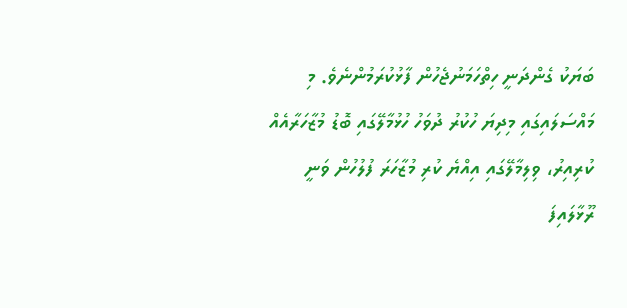ބަޔަކު ގެންދަނީ ހިތްހަމަނުޖެހުން ފާޅުކުރަމުންނެވެ. މި މައްސަލައިގައި މިދިޔަ ހުކުރު ދުވަހު ހުޅުމާލޭގައި ބޮޑު މުޒާހަރާއެއް ކުރިއިރު، ވިލިމާލޭގައި އިއްޔެ ކުރި މުޒާހަރަ ފުލުހުން ވަނީ ރޫޅާލައިފަ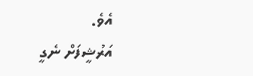އެވެ.
އަރުޝީފަށް ނެގީ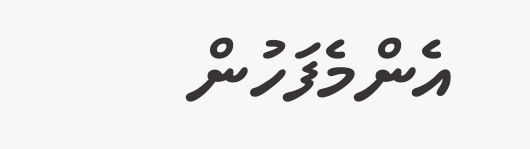އެންމެފަހުން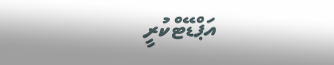އަޕްޑޭޓްކުރީ